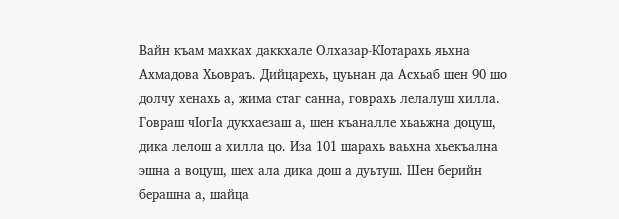Вайн къам махках даккхале Олхазар-КIотарахь яьхна Ахмадова Хьовраъ. Дийцарехь, цуьнан да Асхьаб шен 90 шо долчу хенахь а, жима стаг санна, говрахь лелалуш хилла. Говраш чIогIа дукхаезаш а, шен къаналле хьаьжна доцуш, дика лелош а хилла цо. Иза 101 шарахь ваьхна хьекъална эшна а воцуш, шех ала дика дош а дуьтуш. Шен берийн берашна а, шайца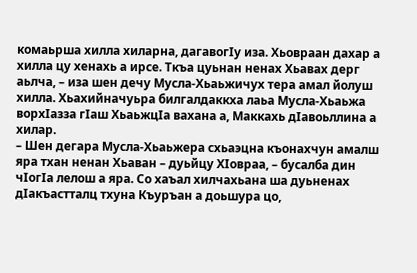комаьрша хилла хиларна, дагавогIу иза. Хьовраан дахар а хилла цу хенахь а ирсе. Ткъа цуьнан ненах Хьавах дерг аьлча, – иза шен дечу Мусла-Хьаьжичух тера амал йолуш хилла. Хьахийначуьра билгалдаккха лаьа Мусла-Хьаьжа ворхIазза гIаш ХьаьжцIа вахана а, Маккахь дIавоьллина а хилар.
– Шен дегара Мусла-Хьаьжера схьаэцна къонахчун амалш яра тхан ненан Хьаван – дуьйцу ХIовраа, – бусалба дин чIогIа лелош а яра. Со хаъал хилчахьана ша дуьненах дIакъастталц тхуна Къуръан а доьшура цо,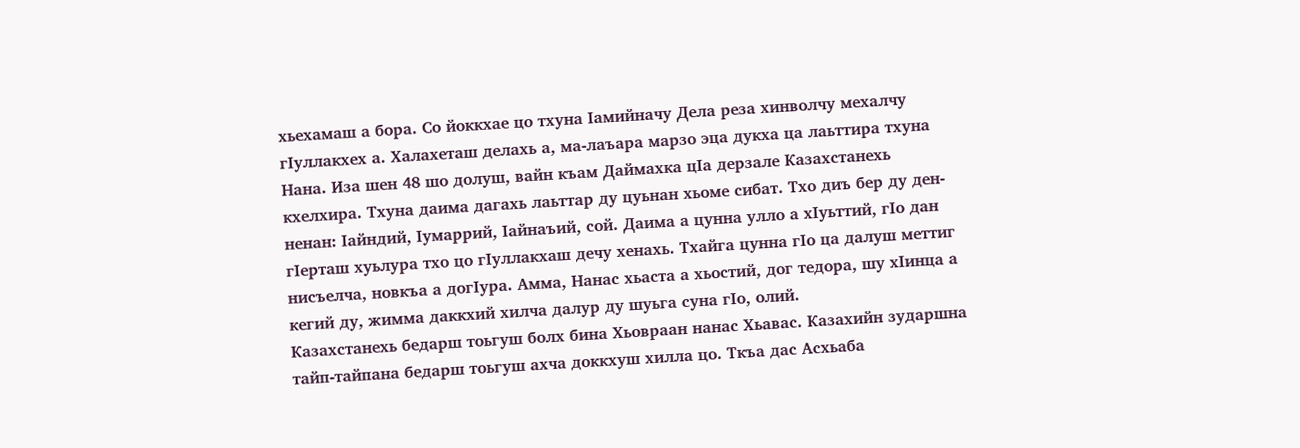хьехамаш а бора. Со йоккхае цо тхуна Iамийначу Дела реза хинволчу мехалчу гIуллакхех а. Халахеташ делахь а, ма-лаъара марзо эца дукха ца лаьттира тхуна Нана. Иза шен 48 шо долуш, вайн къам Даймахка цIа дерзале Казахстанехь кхелхира. Тхуна даима дагахь лаьттар ду цуьнан хьоме сибат. Тхо диъ бер ду ден-ненан: Iайндий, Iумаррий, Iайнаъий, сой. Даима а цунна улло а хIуьттий, гIо дан гIерташ хуьлура тхо цо гIуллакхаш дечу хенахь. Тхайга цунна гIо ца далуш меттиг нисъелча, новкъа а догIура. Амма, Нанас хьаста а хьостий, дог тедора, шу хIинца а кегий ду, жимма даккхий хилча далур ду шуьга суна гIо, олий.
Казахстанехь бедарш тоьгуш болх бина Хьовраан нанас Хьавас. Казахийн зударшна тайп-тайпана бедарш тоьгуш ахча доккхуш хилла цо. Ткъа дас Асхьаба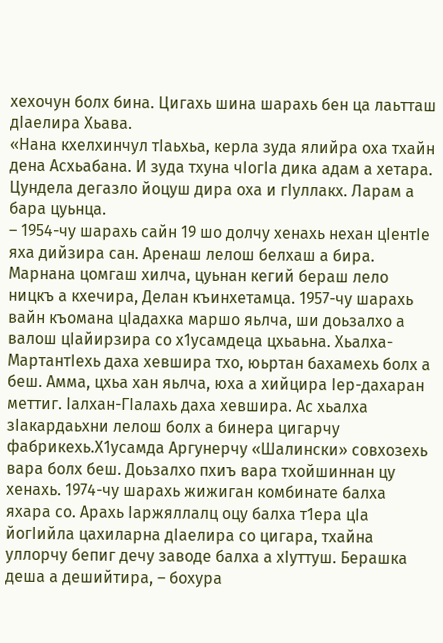хехочун болх бина. Цигахь шина шарахь бен ца лаьтташ дIаелира Хьава.
«Нана кхелхинчул тIаьхьа, керла зуда ялийра оха тхайн дена Асхьабана. И зуда тхуна чIогIа дика адам а хетара. Цундела дегазло йоцуш дира оха и гIуллакх. Ларам а бара цуьнца.
– 1954-чу шарахь сайн 19 шо долчу хенахь нехан цIентIе яха дийзира сан. Аренаш лелош белхаш а бира. Марнана цомгаш хилча, цуьнан кегий бераш лело ницкъ а кхечира, Делан къинхетамца. 1957-чу шарахь вайн къомана цIадахка маршо яьлча, ши доьзалхо а валош цIайирзира со х1усамдеца цхьаьна. Хьалха-МартантIехь даха хевшира тхо, юьртан бахамехь болх а беш. Амма, цхьа хан яьлча, юха а хийцира Iер-дахаран меттиг. Iалхан-ГIалахь даха хевшира. Ас хьалха зIакардаьхни лелош болх а бинера цигарчу фабрикехь.Х1усамда Аргунерчу «Шалински» совхозехь вара болх беш. Доьзалхо пхиъ вара тхойшиннан цу хенахь. 1974-чу шарахь жижиган комбинате балха яхара со. Арахь Iаржяллалц оцу балха т1ера цIа йогIийла цахиларна дIаелира со цигара, тхайна уллорчу бепиг дечу заводе балха а хIуттуш. Берашка деша а дешийтира, – бохура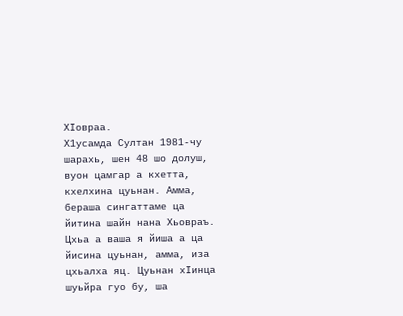ХIовраа.
Х1усамда Султан 1981-чу шарахь, шен 48 шо долуш, вуон цамгар а кхетта, кхелхина цуьнан. Амма, бераша сингаттаме ца йитина шайн нана Хьовраъ. Цхьа а ваша я йиша а ца йисина цуьнан, амма, иза цхьалха яц. Цуьнан хIинца шуьйра гуо бу, ша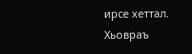ирсе хеттал. Хьовраъ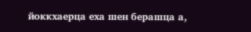йоккхаерца еха шен берашца а,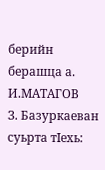берийн берашца а.
И.МАТАГОВ
З. Базуркаеван суьрта тIехь: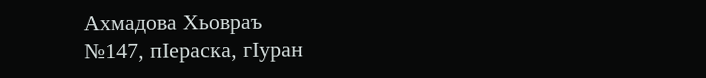Ахмадова Хьовраъ
№147, пIераска, гIуран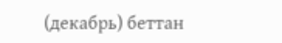(декабрь) беттан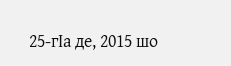25-гIа де, 2015 шо